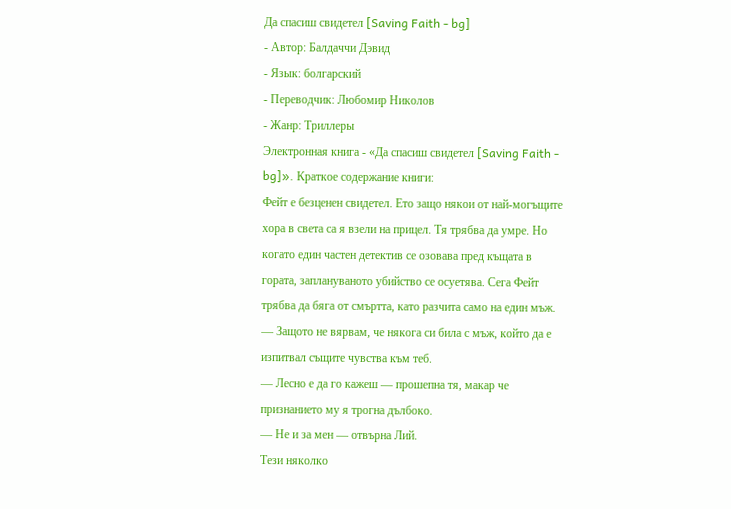Да спасиш свидетел [Saving Faith - bg]
- Автор: Балдаччи Дэвид
- Язык: болгарский
- Переводчик: Любомир Николов
- Жанр: Триллеры
Электронная книга - «Да спасиш свидетел [Saving Faith - bg]». Краткое содержание книги:
Фейт е безценен свидетел. Ето защо някои от най-могъщите хора в света са я взели на прицел. Тя трябва да умре. Но когато един частен детектив се озовава пред къщата в гората, заплануваното убийство се осуетява. Сега Фейт трябва да бяга от смъртта, като разчита само на един мъж.
— Защото не вярвам, че някога си била с мъж, който да е изпитвал същите чувства към теб.
— Лесно е да го кажеш — прошепна тя, макар че признанието му я трогна дълбоко.
— Не и за мен — отвърна Лий.
Тези няколко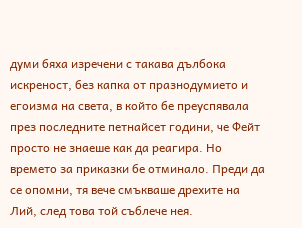думи бяха изречени с такава дълбока искреност, без капка от празнодумието и егоизма на света, в който бе преуспявала през последните петнайсет години, че Фейт просто не знаеше как да реагира. Но времето за приказки бе отминало. Преди да се опомни, тя вече смъкваше дрехите на Лий, след това той съблече нея.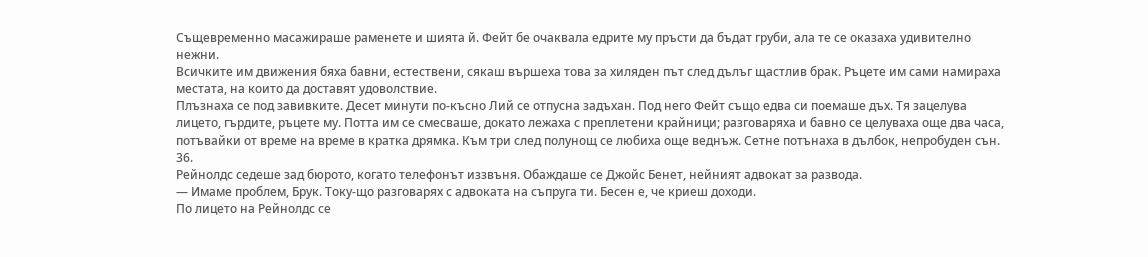Същевременно масажираше раменете и шията й. Фейт бе очаквала едрите му пръсти да бъдат груби, ала те се оказаха удивително нежни.
Всичките им движения бяха бавни, естествени, сякаш вършеха това за хиляден път след дълъг щастлив брак. Ръцете им сами намираха местата, на които да доставят удоволствие.
Плъзнаха се под завивките. Десет минути по-късно Лий се отпусна задъхан. Под него Фейт също едва си поемаше дъх. Тя зацелува лицето, гърдите, ръцете му. Потта им се смесваше, докато лежаха с преплетени крайници; разговаряха и бавно се целуваха още два часа, потъвайки от време на време в кратка дрямка. Към три след полунощ се любиха още веднъж. Сетне потънаха в дълбок, непробуден сън.
36.
Рейнолдс седеше зад бюрото, когато телефонът иззвъня. Обаждаше се Джойс Бенет, нейният адвокат за развода.
— Имаме проблем, Брук. Току-що разговарях с адвоката на съпруга ти. Бесен е, че криеш доходи.
По лицето на Рейнолдс се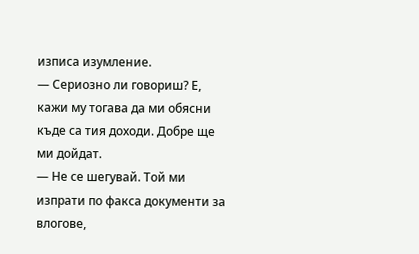изписа изумление.
— Сериозно ли говориш? Е, кажи му тогава да ми обясни къде са тия доходи. Добре ще ми дойдат.
— Не се шегувай. Той ми изпрати по факса документи за влогове,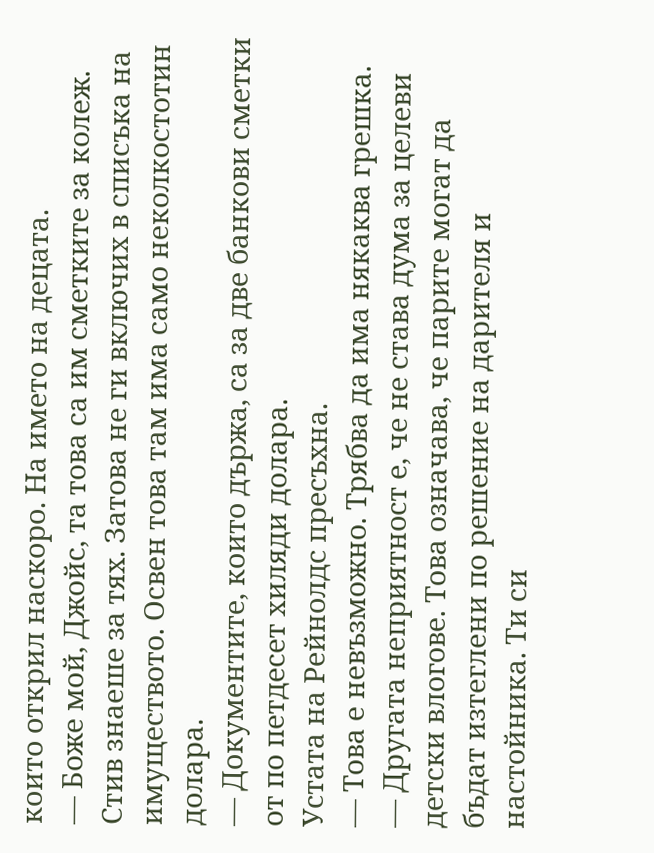които открил наскоро. На името на децата.
— Боже мой, Джойс, та това са им сметките за колеж. Стив знаеше за тях. Затова не ги включих в списъка на имуществото. Освен това там има само неколкостотин долара.
— Документите, които държа, са за две банкови сметки от по петдесет хиляди долара.
Устата на Рейнолдс пресъхна.
— Това е невъзможно. Трябва да има някаква грешка.
— Другата неприятност е, че не става дума за целеви детски влогове. Това означава, че парите могат да бъдат изтеглени по решение на дарителя и настойника. Ти си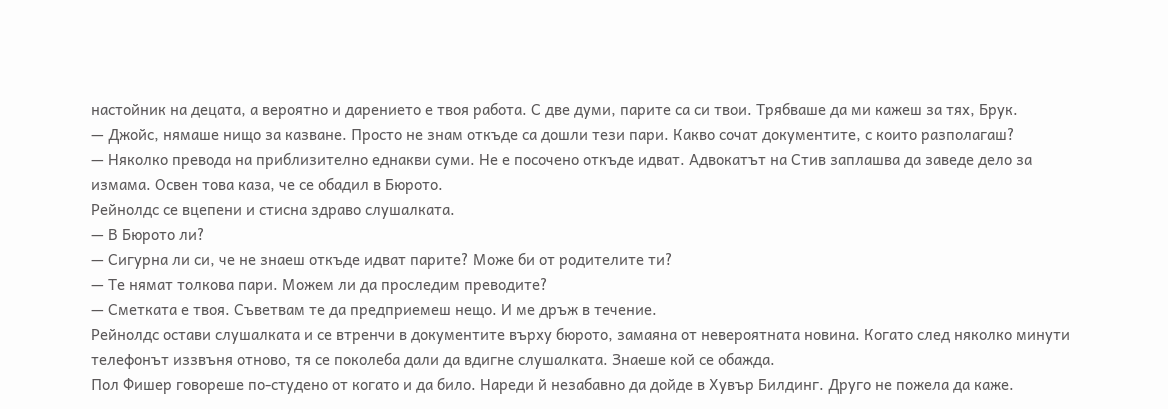настойник на децата, а вероятно и дарението е твоя работа. С две думи, парите са си твои. Трябваше да ми кажеш за тях, Брук.
— Джойс, нямаше нищо за казване. Просто не знам откъде са дошли тези пари. Какво сочат документите, с които разполагаш?
— Няколко превода на приблизително еднакви суми. Не е посочено откъде идват. Адвокатът на Стив заплашва да заведе дело за измама. Освен това каза, че се обадил в Бюрото.
Рейнолдс се вцепени и стисна здраво слушалката.
— В Бюрото ли?
— Сигурна ли си, че не знаеш откъде идват парите? Може би от родителите ти?
— Те нямат толкова пари. Можем ли да проследим преводите?
— Сметката е твоя. Съветвам те да предприемеш нещо. И ме дръж в течение.
Рейнолдс остави слушалката и се втренчи в документите върху бюрото, замаяна от невероятната новина. Когато след няколко минути телефонът иззвъня отново, тя се поколеба дали да вдигне слушалката. Знаеше кой се обажда.
Пол Фишер говореше по-студено от когато и да било. Нареди й незабавно да дойде в Хувър Билдинг. Друго не пожела да каже.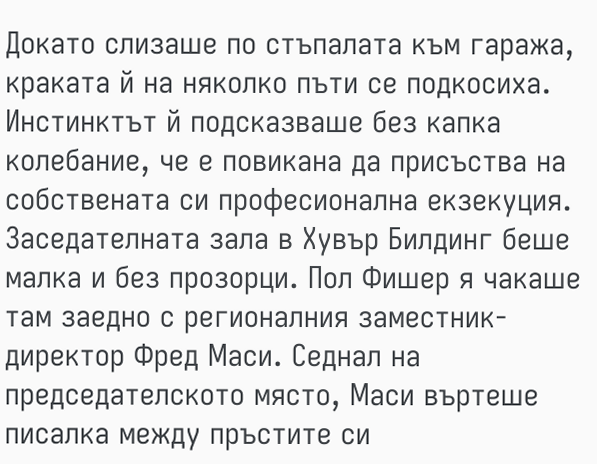Докато слизаше по стъпалата към гаража, краката й на няколко пъти се подкосиха. Инстинктът й подсказваше без капка колебание, че е повикана да присъства на собствената си професионална екзекуция.
Заседателната зала в Хувър Билдинг беше малка и без прозорци. Пол Фишер я чакаше там заедно с регионалния заместник-директор Фред Маси. Седнал на председателското място, Маси въртеше писалка между пръстите си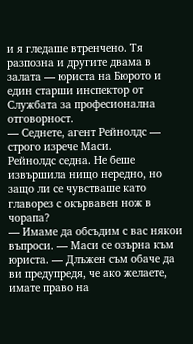и я гледаше втренчено. Тя разпозна и другите двама в залата — юриста на Бюрото и един старши инспектор от Службата за професионална отговорност.
— Седнете, агент Рейнолдс — строго изрече Маси.
Рейнолдс седна. Не беше извършила нищо нередно, но защо ли се чувстваше като главорез с окървавен нож в чорапа?
— Имаме да обсъдим с вас някои въпроси. — Маси се озърна към юриста. — Длъжен съм обаче да ви предупредя, че ако желаете, имате право на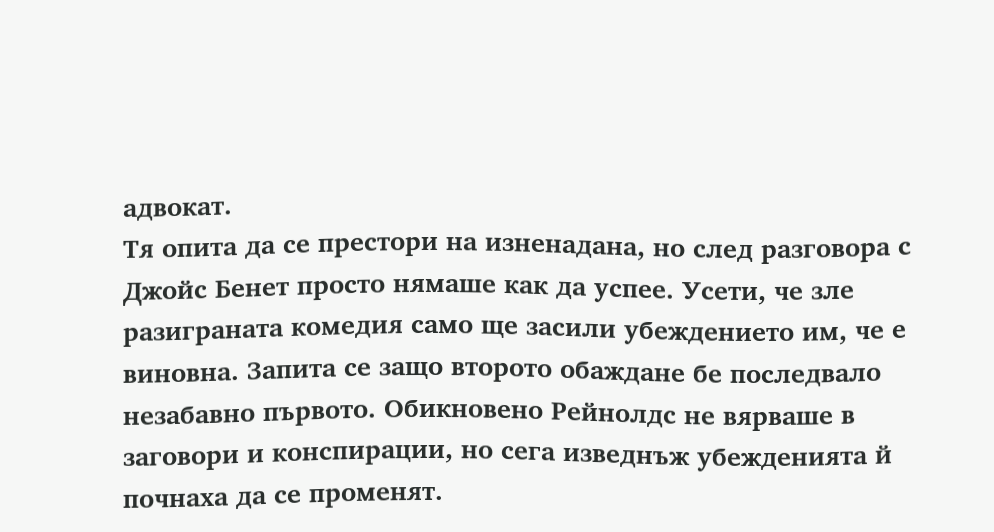адвокат.
Тя опита да се престори на изненадана, но след разговора с Джойс Бенет просто нямаше как да успее. Усети, че зле разиграната комедия само ще засили убеждението им, че е виновна. Запита се защо второто обаждане бе последвало незабавно първото. Обикновено Рейнолдс не вярваше в заговори и конспирации, но сега изведнъж убежденията й почнаха да се променят.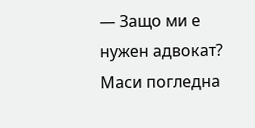— Защо ми е нужен адвокат?
Маси погледна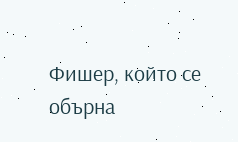Фишер, който се обърна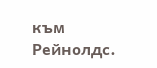към Рейнолдс.